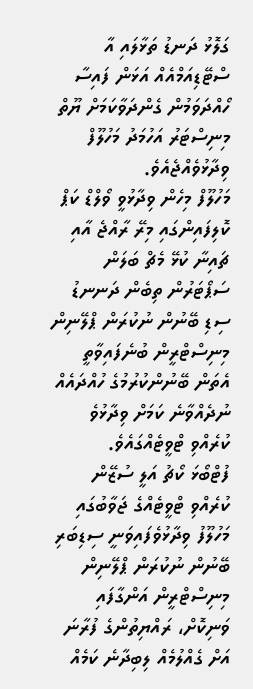ގަލޮޅު ދަނޑު ތަޅާލައި އާ ސްޓޭޑިއަމްއެއް އަޅަން ފައިސާ ހޯއްދަވަމުން ގެންދަވާކަމަށް ޔޫތް މިނިސްޓަރު އަހުމަދު މަހުލޫފް ވިދާޅުވެއްޖެއެވެ.
މަހުލޫފް މިހެން ވިދާޅުވީ ވޯލްޑް ކަޕް ކޮލިފައިންގައި މިރޭ ރާއްޖެ އާއި ޗައިނާ ކުޅޭ މެޗް ބަލަން ސަޕޯޓަރުން ތިބެން ދަނނޑު ސިޑި ބޭނުން ނުކުރަން ޕްލޭނިން މިނިސްޓްރީން ބުނެފައިވާތީ އެތަން ބޭނުންކުރުމުގެ ހުއްދައެއް ނުދެއްވާނެ ކަމަށް ވިދާޅުވެ ކުރެއްވި ޓްވީޓެއްގައެވެ.
ފުޓްބޯޅަ ކޯޗު އަލީ ސުޒޭން ކުރެއްވި ޓްވީޓެއްގެ ޖަވާބުގައި މަހުލޫފު ވިދާޅުވެފައިވަނީ ސިޑިބަރި ބޭނުން ނުކުރަން ޕްލޭނިން މިނިސްޓްރީން އަންގާފައި ވަނިކޮށް، ރައްޔިތުންގެ ފުރާނަ އަށް ގެއްލުމެއް ލިބިދާނެ ކަމެއް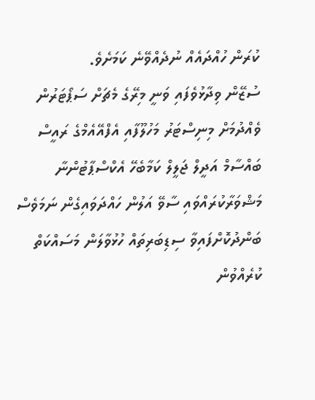ކުރަން ހުއްދައެއް ނުދެއްވޭނެ ކަމަށެވެ.
ސުޒޭން ވިދާޅުވެފައި ވަނީ މިރޭގެ މެޗަށް ސަޕޯޓަރުން ވެއްދުމަށް މިނިސްޓަރު މަހުލޫފާއި އެފްއޭއެމްގެ ރައީސް ބައްސާމް އަދީލް ޖަލީލް ކަމާބެހޭ އެކްސްޕާޓުންނާ މަޝްވަރާކުރައްވައި ސާވޭ އަލުން ހައްދަވައިގެން ނަމަވެސް ބަންދުކޮށްފައިވާ ސިޑިބަރިތައް ހުޅުވާލަން މަސައްކަތް ކުރެއްވުން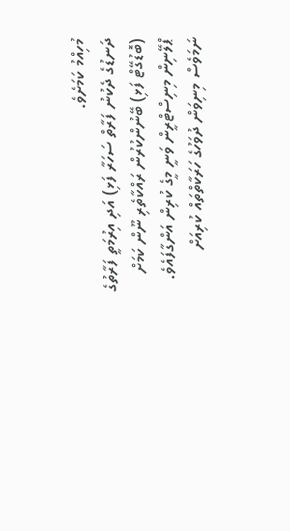މުހިއްމު ކަމަށެވެ.
ދަނޑުގެ ދެކުނު ފަރާތް ސަހަރާ ފަޅި) އަދި އިރުމަތީ ފަރާތުގެ (ބޮޑުގޭޓް ފަޅި) ބޭނުންކުރުން ރައްކާތެރި ނޫން ކަމަށް ޕްލޭނިން މިނިސްޓްރީން ވަނީ މީގެ ކުރިން އަންގާފައެވެ. ނަމަވެސް މިނިވަން ދުވަހުގެ ހަރަކާތްތައް ކުރިއަށް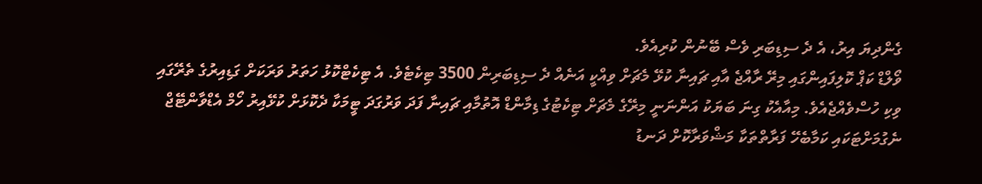ގެންދިޔަ އިރު، އެ ދެ ސިޑިބަރި ވެސް ބޭނުން ކުރިއެވެ.
ވޯލްޑް ކަޕް ކޮލިފައިންގައި މިރޭ ރާއްޖެ އާއި ޗައިނާ ކުޅޭ މެޗަށް ވިއްކީ އަނެއް ދެ ސިޑިބަރިން 3500 ޓިކެޓެވެ. އެ ޓިކެޓްކޮޅު ހަތަރު ވަރަކަށް ގަޑިއިރުގެ ތެރޭގައި ވިކި ހުސްވެއްޖެއެވެ. މިއާއެކު ގިނަ ބަޔަކު އަންނަނީ މިރޭގެ މެޗަށް ޓިކެޓުގެ ޑިމާންޑް އޮތުމާއި ޗައިނާ ފަދަ ވަރުގަދަ ޓީމަކާ ދެކޮޅަށް ކުޅޭއިރު ހޯމް އެޑްވާންޓޭޖް ނެގުމަށްޓަކައި ކަމާބެހޭ ފަރާތްތަކާ މަޝްވަރާކޮށް ދަނޑު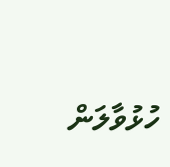ހުޅުވާލަން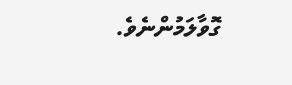ގޮވާލަމުންނެވެ.